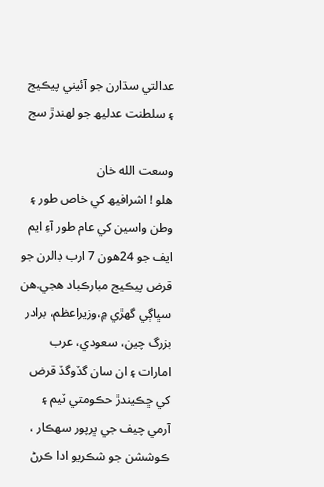عدالتي سڌارن جو آئيني پيڪيج ۽ سلطنت عدليھ جو لھندڙ سج

وسعت الله خان
ھلو ! اشرافيھ کي خاص طور ۽ وطن واسين کي عام طور آءِ ايم ايف جو 24هون 7 ارب ڊالرن جو قرض پيڪيج مبارڪباد ھجي.ھن سڀاڳي گھڙي ۾،وزيراعظم، برادر بزرگ چين، سعودي، عرب امارات ۽ ان سان گڏوگڏ قرض کي ڇڪيندڙ حڪومتي ٽيم ۽ آرمي چيف جي ڀرپور سهڪار ، ڪوششن جو شڪريو ادا ڪرڻ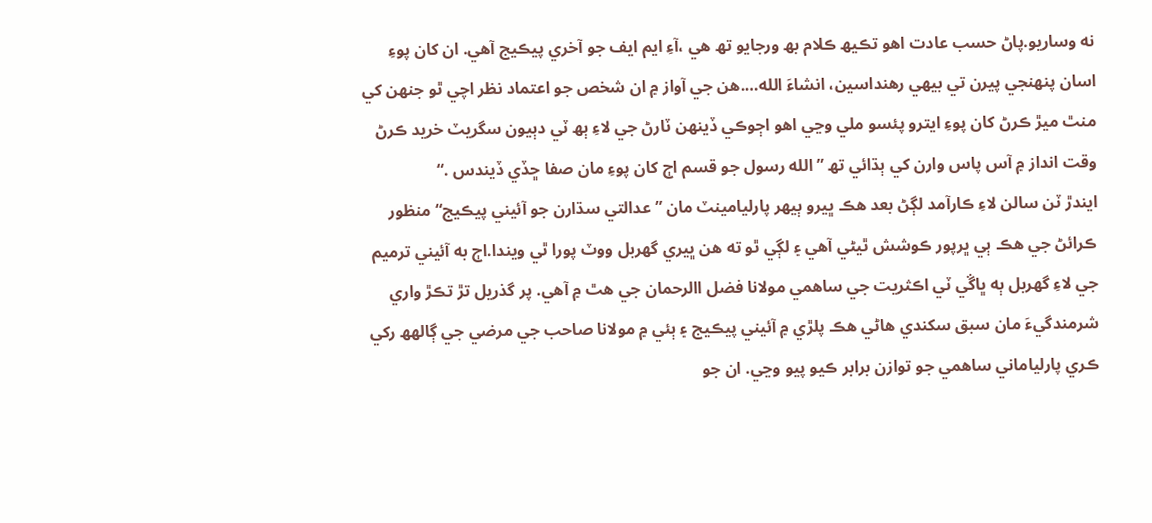نه وساريو.پاڻ حسب عادت اھو تڪيھ ڪلام بھ ورجايو تھ هي ،آءِ ايم ايف جو آخري پيڪيج آهي. ان کان پوءِ اسان پنهنجي پيرن تي بيھي رھنداسين، انشاءَ الله….ھن جي آواز ۾ ان شخص جو اعتماد نظر اچي ٿو جنھن کي منٿ ميڙ ڪرڻ کان پوءِ ايترو پئسو ملي وڃي اھو اڄوڪي ڏينهن ٽارڻ جي لاءِ ٻھ ٽي دٻيون سگريٽ خريد ڪرڻ وقت انداز ۾ آس پاس وارن کي ٻڌائي تھ ” الله رسول جو قسم اڄ کان پوءِ مان صفا ڇڏي ڏيندس .“
ايندڙ ٽن سالن لاءِ ڪارآمد لڳڻ بعد ھڪ ڀيرو ٻيھر پارليامينٽ مان ” عدالتي سڌارن جو آئيني پيڪيج“ منظور ڪرائڻ جي هڪ ٻي ڀرپور ڪوشش ٿيڻي آھي ۽ لڳي ٿو ته هن ڀيري گهربل ووٽ پورا ٿي ويندا.اڄ به آئيني ترميم جي لاءِ گهربل ٻه ڀاڱي ٽي اڪثريت جي ساھمي مولانا فضل االرحمان جي ھٿ ۾ آھي. پر گذريل تڙ تڪڙ واري شرمندگيءَ مان سبق سکندي ھاڻي هڪ پلڙي ۾ آئيني پيڪيج ۽ ٻئي ۾ مولانا صاحب جي مرضي جي ڳالھھ رکي ڪري پارلياماني ساھمي جو توازن برابر ڪيو پيو وڃي. ان جو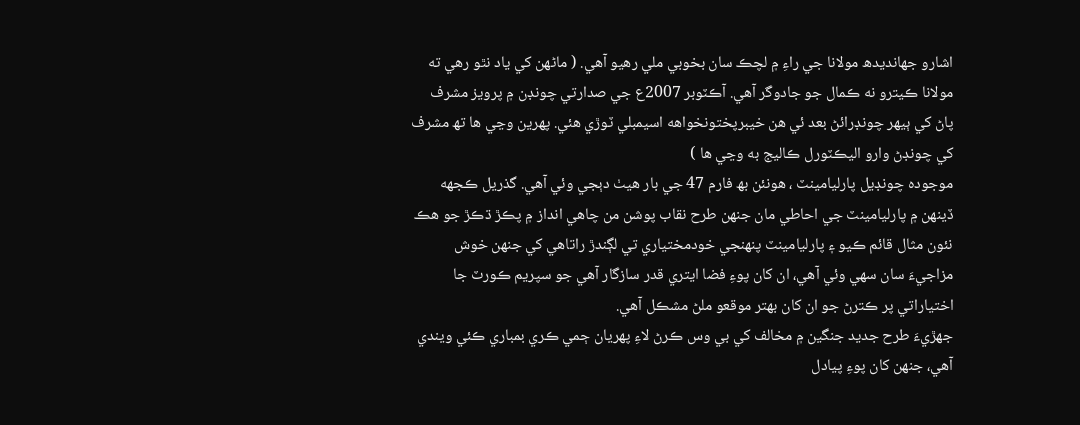اشارو جهانديدھ مولانا جي راءِ ۾ لچڪ سان بخوبي ملي رھيو آھي. ( ماڻهن کي ياد نٿو رهي ته مولانا ڪيترو نه ڪمال جو جادوگر آهي. آڪٽوبر 2007ع جي صدارتي چونڊن ۾ پرويز مشرف پاڻ کي ٻيهر چونڊرائڻ بعد ئي هن خيبرپختونخواهه اسيمبلي ٽوڙي ھئي. پهرين وڃي ھا تھ مشرف کي چونڊڻ وارو اليڪٽورل ڪاليج به وڃي ھا )
موجوده چونڊيل پارليامينٽ ، ھونئن بھ فارم 47 جي بار هيٺ دٻجي وئي آهي. گذريل ڪجهه ڏينهن ۾ پارليامينٽ جي احاطي مان جنھن طرح نقاب پوشن من چاھي انداز ۾ پڪڙ ڌڪڙ جو ھڪ نئون مثال قائم ڪيو ۽ پارليامينٽ پنهنجي خودمختياري تي لڳندڙ راتاھي کي جنھن خوش مزاجيءَ سان سھي وئي آھي، ان کان پوءِ فضا ايتري قدر سازگار آھي جو سپريم ڪورٽ جا اختياراتي پر ڪترڻ جو ان کان بهتر موقعو ملڻ مشڪل آهي.
جهڙيءَ طرح جديد جنگين ۾ مخالف کي بي وس ڪرڻ لاءِ پهريان ڄمي ڪري بمباري ڪئي ويندي آهي، جنهن کان پوءِ پيادل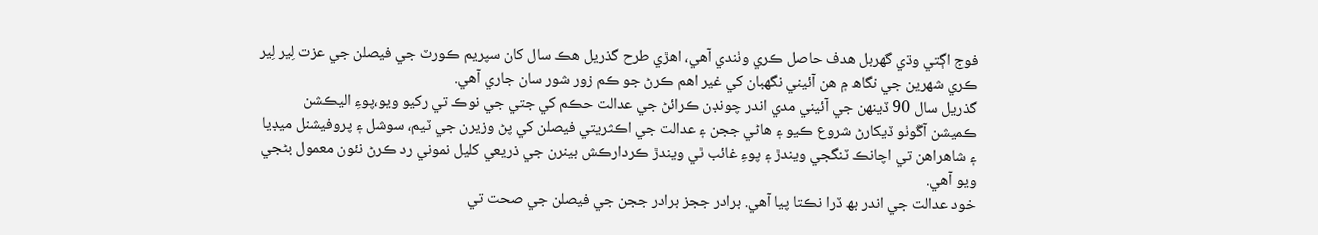فوج اڳتي وڌي گهربل هدف حاصل ڪري وٺندي آھي، اهڙي طرح گذريل هڪ سال کان سپريم ڪورٽ جي فيصلن جي عزت لِير لِير ڪري شهرين جي نگاھ ۾ هن آئيني نگھبان کي غير اھم ڪرڻ جو ڪم زور شور سان جاري آهي.
گذريل سال 90 ڏينھن جي آئيني مدي اندر چونڊن ڪرائڻ جي عدالت حڪم کي جتي جي نوڪ تي رکيو ويو،پوءِ اليڪشن ڪميشن آڱوٺو ڏيکارڻ شروع ڪيو ۽ هاڻي ججن ۽ عدالت جي اڪثريتي فيصلن کي پڻ وزيرن جي ٽيم، سوشل ۽ پروفيشنل ميڊيا ۽ شاھراھن تي اچانڪ ٽنگجي ويندڙ ۽ پوءِ غائب ٿي ويندڙ ڪردارڪش بينرن جي ذريعي کليل نموني رد ڪرڻ نئون معمول بڻجي ويو آهي.
خود عدالت جي اندر بھ ڏرا نڪتا پيا آهي. برادر ججز برادر ججن جي فيصلن جي صحت تي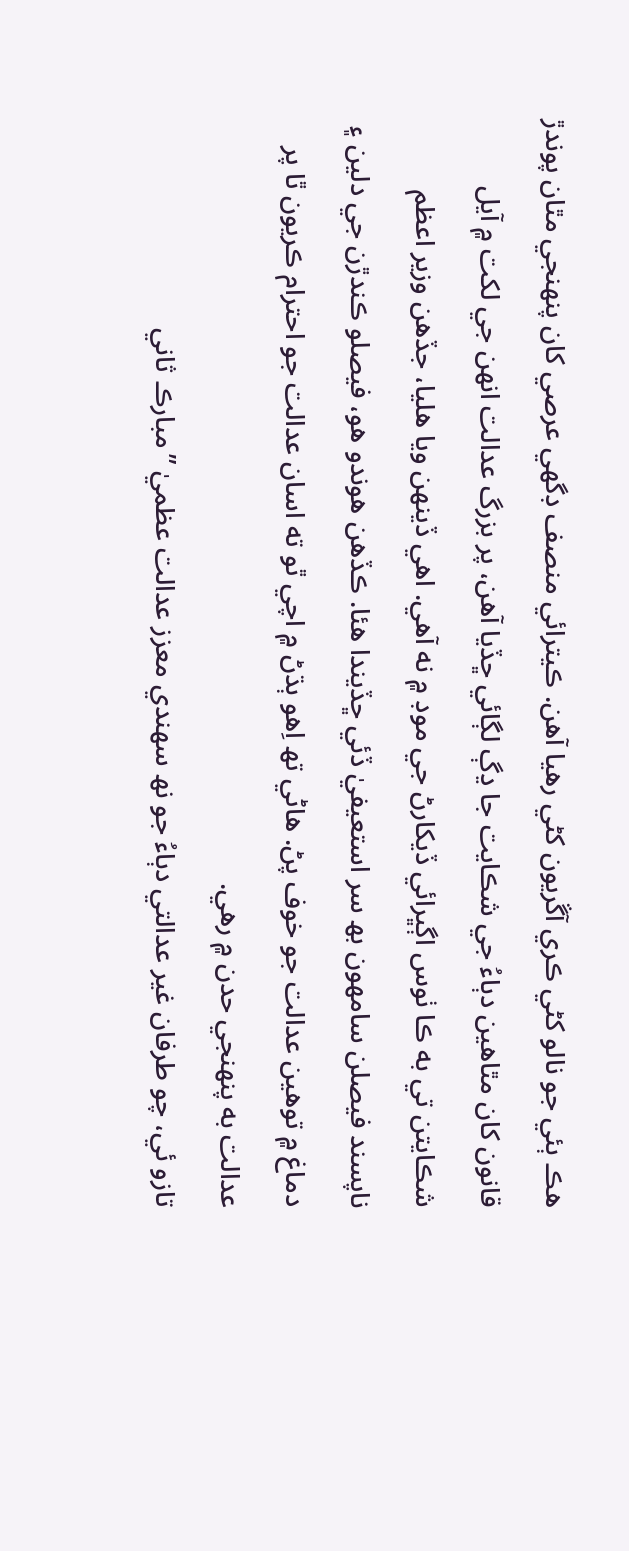ھڪ ٻئي جو نالو کڻي ڪري آڱريون کڻي رهيا آهن. ڪيترائي منصف ڊگھي عرصي کان پنھنجي مٿان پوندڙ قانون کان مٿاھين دٻاءُ جي شڪايت جا ڍڳ لڳائي ڇڏيا آهن، پر بزرگ عدالت انهن جي لکت ۾ آيل شڪايتن تي به ڪا ٺوس اڳڀرائي ڏيکارڻ جي موڊ ۾ نه آهي. اهي ڏينهن ويا ھليا، جڏهن وزير اعظم ناپسند فيصلن سامھون بھ سر استعيفيٰ ڏئي ڇڏيندا ھئا. ڪڏهن ھوندو ھو، فيصلو ڪندڙن جي دلين ۽ دماغ ۾ توهين عدالت جو خوف پڻ. هاڻي تھ اِھو ٻڌڻ ۾ اچي ٿو ته اسان عدالت جو احترام ڪريون ٿا پر عدالت به پنهنجي حدن ۾ رهي.
تازو ئي، چو طرفان غير عدالتي دٻاءُ جو نھ سھندي معزز عدالت عظميٰ ”مبارڪ ثاني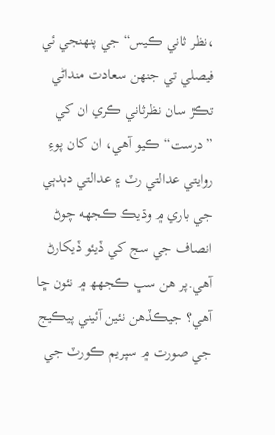،نظر ثاني ڪيس“ جي پنهنجي ئي فيصلي تي جنھن سعادت منداڻي تڪڙ سان نظرثاني ڪري ان کي ”درست“ ڪيو آھي، ان کان پوءِ روايتي عدالتي رٽ ۽ عدالتي دٻدٻي جي باري ۾ وڌيڪ ڪجھه چوڻ انصاف جي سج کي ڏيئو ڏيکارڻ آهي.پر هن سڀ ڪجھھ ۾ نئون ڇا آهي؟ جيڪڏھن نئين آئيني پيڪيج جي صورت ۾ سپريم ڪورٽ جي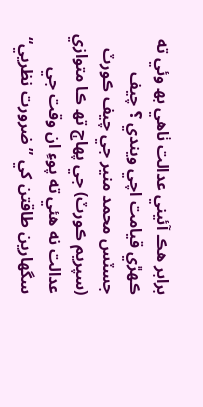برابر هڪ آئيني عدالت ٺاھي بھ وئي ته ڪھڙي قيامت اچي ويندي ؟ چيف جسٽس محمد منير جي چيف ڪورٽ (سپريم ڪورٽ) جي پھاڄ تھ ڪا متوازي عدالت نه هئي ته پوءِ ان وقت جي سگھارين طاقتن کي ”ضرورت نظريي“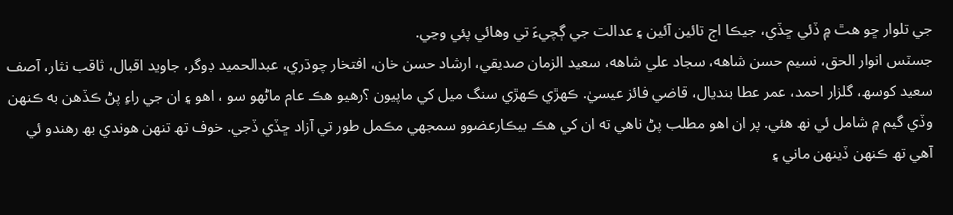جي تلوار ڇو هٿ ۾ ڏئي ڇڏي، جيڪا اڄ تائين آئين ۽ عدالت جي ڳچيءَ تي وھائي پئي وڃي.
جسٽس انوار الحق، نسيم حسن شاهه، سجاد علي شاهه، سعيد الزمان صديقي، ارشاد حسن خان، افتخار چوڌري، عبدالحميد ڊوگر، جاويد اقبال، ثاقب نثار، آصف سعيد کوسھ، گلزار احمد، عمر عطا بنديال، قاضي فائز عيسيٰ. ڪهڙي ڪھڙي سنگ ميل کي ماپيون ؟رھيو هڪ عام ماڻهو سو ، اھو ۽ ان جي راءِ پڻ ڪڏهن به ڪنھن وڏي گيم ۾ شامل ئي نھ هئي. پر ان اھو مطلب پڻ ناهي ته ان کي هڪ بيڪارعضوو سمجھي مڪمل طور تي آزاد ڇڏي ڏجي. خوف تھ تنھن ھوندي بھ رھندو ئي آھي تھ ڪنھن ڏينهن ماني ۽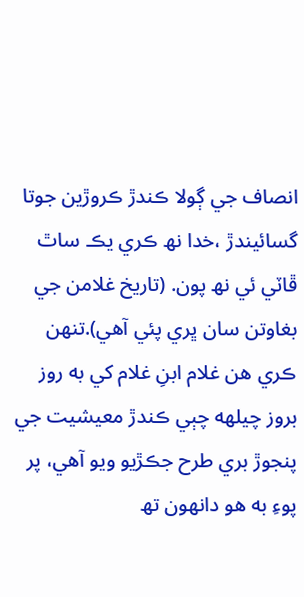انصاف جي ڳولا ڪندڙ ڪروڙين جوتا گسائيندڙ ،خدا نھ ڪري يڪ ساٿ ڦاٽي ئي نھ پون. (تاريخ غلامن جي بغاوتن سان ڀري پئي آهي).تنھن ڪري هن غلام ابنِ غلام کي به روز بروز چيلھه چٻي ڪندڙ معيشيت جي پنجوڙ بري طرح جڪڙيو ويو آهي، پر پوءِ به هو دانهون تھ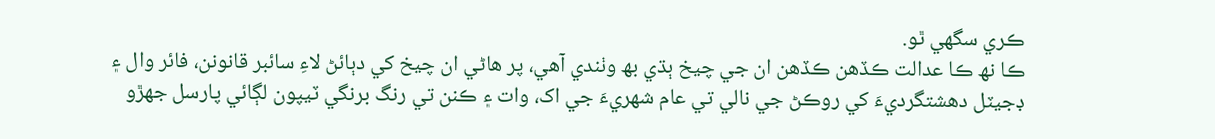ڪري سگهي ٿو.
ڪا نھ ڪا عدالت ڪڏهن ڪڏهن ان جي چيخ ٻڌي بھ وٺندي آھي، پر هاڻي ان چيخ کي دٻائڻ لاءِ سائبر قانونن، فائر وال ۽ ڊجيٽل دهشتگرديءَ کي روڪڻ جي نالي تي عام شهريءَ جي اک، وات ۽ ڪنن تي رنگ برنگي ٽيپون لڳائي پارسل جھڙو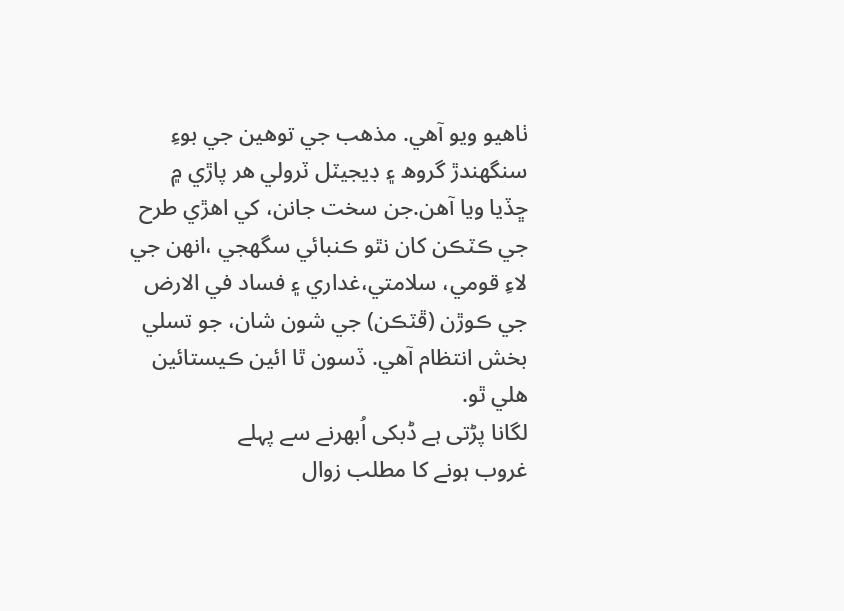ٺاھيو ويو آھي. مذھب جي توھين جي بوءِ سنگهندڙ گروھ ۽ ڊيجيٽل ٽرولي ھر پاڙي ۾ ڇڏيا ويا آھن.جن سخت جانن، کي اھڙي طرح جي ڪٽڪن کان نٿو ڪنبائي سگھجي ،انھن جي لاءِ قومي، سلامتي،غداري ۽ فساد في الارض جي ڪوڙن (ڦٽڪن) جي شون شان، جو تسلي بخش انتظام آھي. ڏسون ٿا ائين ڪيستائين ھلي ٿو.
لگانا پڑتی ہے ڈبکی اُبھرنے سے پہلے
غروب ہونے کا مطلب زوال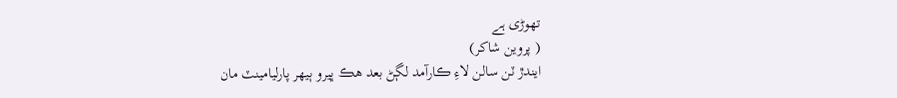تھوڑی ہے
( پروین شاکر)
ايندڙ ٽن سالن لاءِ ڪارآمد لڳڻ بعد ھڪ ڀيرو ٻيھر پارليامينٽ مان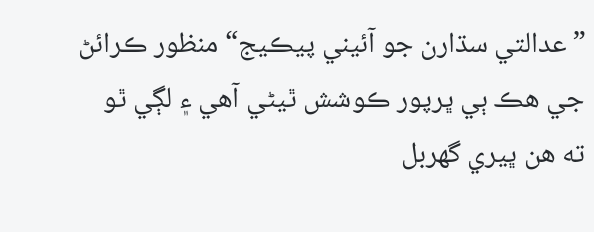” عدالتي سڌارن جو آئيني پيڪيج“ منظور ڪرائڻ جي هڪ ٻي ڀرپور ڪوشش ٿيڻي آھي ۽ لڳي ٿو ته هن ڀيري گهربل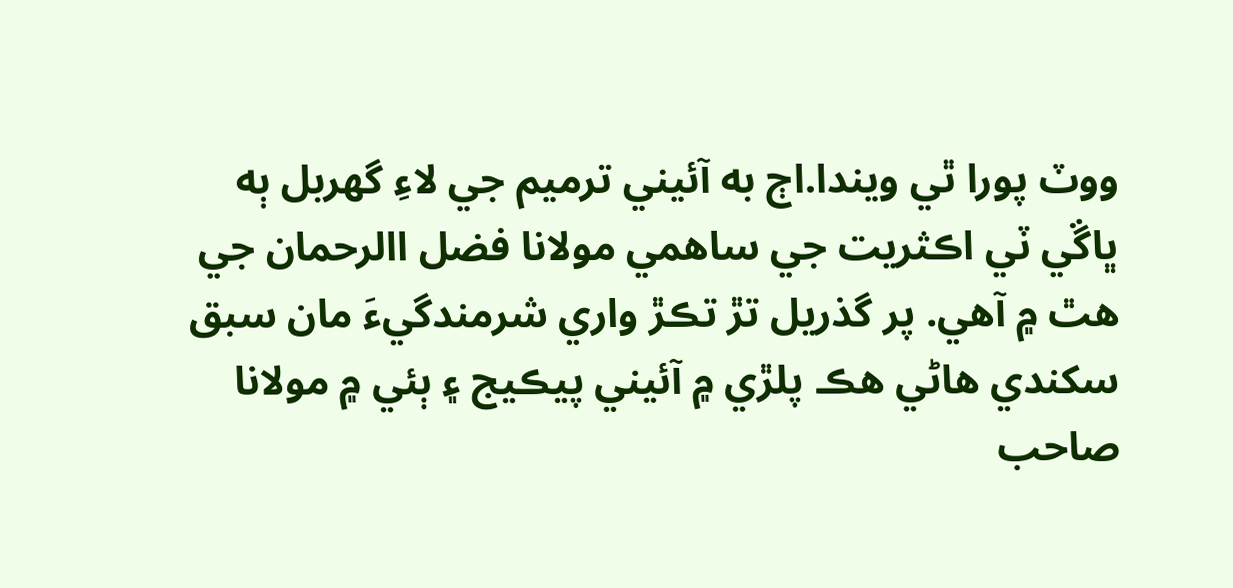ووٽ پورا ٿي ويندا.اڄ به آئيني ترميم جي لاءِ گهربل ٻه ڀاڱي ٽي اڪثريت جي ساھمي مولانا فضل االرحمان جي ھٿ ۾ آھي. پر گذريل تڙ تڪڙ واري شرمندگيءَ مان سبق سکندي ھاڻي هڪ پلڙي ۾ آئيني پيڪيج ۽ ٻئي ۾ مولانا صاحب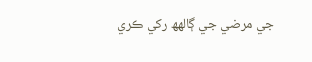جي مرضي جي ڳالھھ رکي ڪري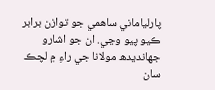پارلياماني ساھمي جو توازن برابر ڪيو پيو وڃي. ان جو اشارو جهانديدھ مولانا جي راءِ ۾ لچڪ سان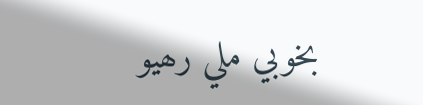بخوبي ملي رھيو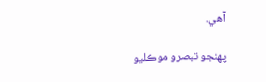آھي.

پهنجو تبصرو موڪليو